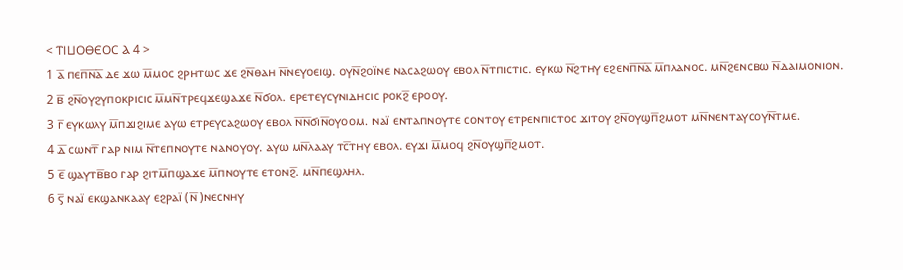< ⲦⲒⳘⲞⲐⲈⲞⲤ Ⲁ 4 >
1 ⲁ̅ ⲡⲉⲡ̅ⲛ̅ⲁ̅ ⲇⲉ ϫⲱ ⲙ̅ⲙⲟⲥ ϩⲣⲏⲧⲱⲥ ϫⲉ ϩⲛ̅ⲑⲁⲏ ⲛ̅ⲛⲉⲩⲟⲉⲓϣ. ⲟⲩⲛ̅ϩⲟⲓ̈ⲛⲉ ⲛⲁⲥⲁϩⲱⲟⲩ ⲉⲃⲟⲗ ⲛ̅ⲧⲡⲓⲥⲧⲓⲥ. ⲉⲩⲕⲱ ⲛ̅ϩⲧⲏⲩ ⲉϩⲉⲛⲡ̅ⲛ̅ⲁ̅ ⲙ̅ⲡⲗⲁⲛⲟⲥ. ⲙⲛ̅ϩⲉⲛⲥⲃⲱ ⲛ̅ⲇⲁⲓⲙⲟⲛⲓⲟⲛ.
2 ⲃ̅ ϩⲛ̅ⲟⲩϩⲩⲡⲟⲕⲣⲓⲥⲓⲥ ⲙ̅ⲙⲛ̅ⲧⲣⲉϥϫⲉϣⲁϫⲉ ⲛ̅ϭⲟⲗ. ⲉⲣⲉⲧⲉⲩⲥⲩⲛⲓⲇⲏⲥⲓⲥ ⲣⲟⲕϩ̅ ⲉⲣⲟⲟⲩ.
3 ⲅ̅ ⲉⲩⲕⲱⲗⲩ ⲙ̅ⲡϫⲓϩⲓⲙⲉ ⲁⲩⲱ ⲉⲧⲣⲉⲩⲥⲁϩⲱⲟⲩ ⲉⲃⲟⲗ ⲛ̅ⲛ̅ϭⲓⲛ̅ⲟⲩⲟⲟⲙ. ⲛⲁⲓ̈ ⲉⲛⲧⲁⲡⲛⲟⲩⲧⲉ ⲥⲟⲛⲧⲟⲩ ⲉⲧⲣⲉⲛⲡⲓⲥⲧⲟⲥ ϫⲓⲧⲟⲩ ϩⲛ̅ⲟⲩϣⲡ̅ϩⲙⲟⲧ ⲙⲛ̅ⲛⲉⲛⲧⲁⲩⲥⲟⲩⲛ̅ⲧⲙⲉ.
4 ⲇ̅ ⲥⲱⲛⲧ̅ ⲅⲁⲣ ⲛⲓⲙ ⲛ̅ⲧⲉⲡⲛⲟⲩⲧⲉ ⲛⲁⲛⲟⲩⲟⲩ. ⲁⲩⲱ ⲙⲛ̅ⲗⲁⲁⲩ ⲧⲥ̅ⲧⲏⲩ ⲉⲃⲟⲗ. ⲉⲩϫⲓ ⲙ̅ⲙⲟϥ ϩⲛ̅ⲟⲩϣⲡ̅ϩⲙⲟⲧ.
5 ⲉ̅ ϣⲁⲩⲧⲃ̅ⲃⲟ ⲅⲁⲣ ϩⲓⲧⲙ̅ⲡϣⲁϫⲉ ⲙ̅ⲡⲛⲟⲩⲧⲉ ⲉⲧⲟⲛϩ̅. ⲙⲛ̅ⲡⲉϣⲗⲏⲗ.
6 ⲋ̅ ⲛⲁⲓ̈ ⲉⲕϣⲁⲛⲕⲁⲁⲩ ⲉϩⲣⲁⲓ̈ (ⲛ̅)ⲛⲉⲥⲛⲏⲩ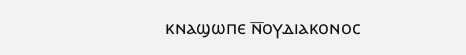ⲕⲛⲁϣⲱⲡⲉ ⲛ̅ⲟⲩⲇⲓⲁⲕⲟⲛⲟⲥ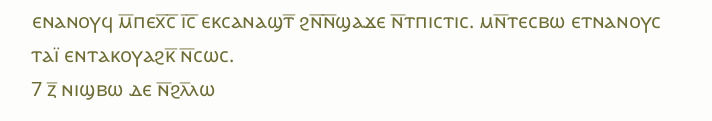ⲉⲛⲁⲛⲟⲩϥ ⲙ̅ⲡⲉⲭ̅ⲥ̅ ⲓ̅ⲥ̅ ⲉⲕⲥⲁⲛⲁϣⲧ̅ ϩⲛ̅ⲛ̅ϣⲁϫⲉ ⲛ̅ⲧⲡⲓⲥⲧⲓⲥ. ⲙⲛ̅ⲧⲉⲥⲃⲱ ⲉⲧⲛⲁⲛⲟⲩⲥ ⲧⲁⲓ̈ ⲉⲛⲧⲁⲕⲟⲩⲁϩⲕ̅ ⲛ̅ⲥⲱⲥ.
7 ⲍ̅ ⲛⲓϣⲃⲱ ⲇⲉ ⲛ̅ϩⲗ̅ⲗⲱ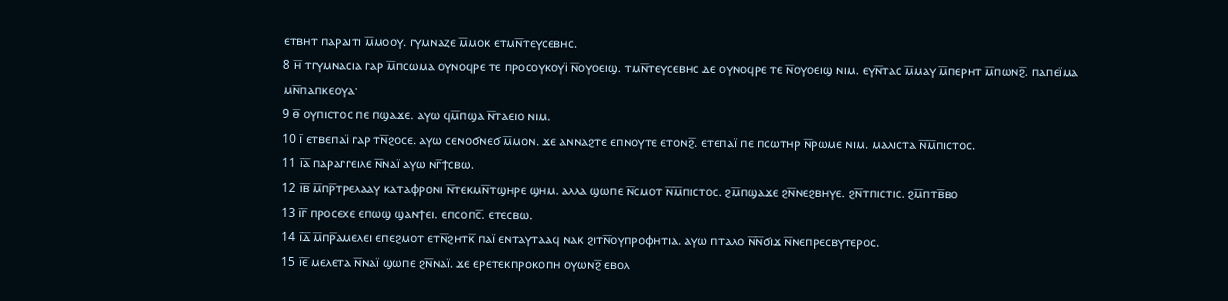ⲉⲧⲃⲏⲧ ⲡⲁⲣⲁⲓⲧⲓ ⲙ̅ⲙⲟⲟⲩ. ⲅⲩⲙⲛⲁⲍⲉ ⲙ̅ⲙⲟⲕ ⲉⲧⲙⲛ̅ⲧⲉⲩⲥⲉⲃⲏⲥ.
8 ⲏ̅ ⲧⲅⲩⲙⲛⲁⲥⲓⲁ ⲅⲁⲣ ⲙ̅ⲡⲥⲱⲙⲁ ⲟⲩⲛⲟϥⲣⲉ ⲧⲉ ⲡⲣⲟⲥⲟⲩⲕⲟⲩⲓ̈ ⲛ̅ⲟⲩⲟⲉⲓϣ. ⲧⲙⲛ̅ⲧⲉⲩⲥⲉⲃⲏⲥ ⲇⲉ ⲟⲩⲛⲟϥⲣⲉ ⲧⲉ ⲛ̅ⲟⲩⲟⲉⲓϣ ⲛⲓⲙ. ⲉⲩⲛ̅ⲧⲁⲥ ⲙ̅ⲙⲁⲩ ⲙ̅ⲡⲉⲣⲏⲧ ⲙ̅ⲡⲱⲛϩ̅. ⲡⲁⲡⲉⲓ̈ⲙⲁ ⲙⲛ̅ⲡⲁⲡⲕⲉⲟⲩⲁ·
9 ⲑ̅ ⲟⲩⲡⲓⲥⲧⲟⲥ ⲡⲉ ⲡϣⲁϫⲉ. ⲁⲩⲱ ϥⲙ̅ⲡϣⲁ ⲛ̅ⲧⲁⲉⲓⲟ ⲛⲓⲙ.
10 ⲓ̅ ⲉⲧⲃⲉⲡⲁⲓ̈ ⲅⲁⲣ ⲧⲛ̅ϩⲟⲥⲉ. ⲁⲩⲱ ⲥⲉⲛⲟϭⲛⲉϭ ⲙ̅ⲙⲟⲛ. ϫⲉ ⲁⲛⲛⲁϩⲧⲉ ⲉⲡⲛⲟⲩⲧⲉ ⲉⲧⲟⲛϩ̅. ⲉⲧⲉⲡⲁⲓ̈ ⲡⲉ ⲡⲥⲱⲧⲏⲣ ⲛ̅ⲣⲱⲙⲉ ⲛⲓⲙ. ⲙⲁⲗⲓⲥⲧⲁ ⲛ̅ⲙ̅ⲡⲓⲥⲧⲟⲥ.
11 ⲓ̅ⲁ̅ ⲡⲁⲣⲁⲅⲅⲉⲓⲗⲉ ⲛ̅ⲛⲁⲓ̈ ⲁⲩⲱ ⲛⲅ̅ϯⲥⲃⲱ.
12 ⲓ̅ⲃ̅ ⲙ̅ⲡⲣ̅ⲧⲣⲉⲗⲁⲁⲩ ⲕⲁⲧⲁⲫⲣⲟⲛⲓ ⲛ̅ⲧⲉⲕⲙⲛ̅ⲧϣⲏⲣⲉ ϣⲏⲙ. ⲁⲗⲗⲁ ϣⲱⲡⲉ ⲛ̅ⲥⲙⲟⲧ ⲛ̅ⲙ̅ⲡⲓⲥⲧⲟⲥ. ϩⲙ̅ⲡϣⲁϫⲉ ϩⲛ̅ⲛⲉϩⲃⲏⲩⲉ. ϩⲛ̅ⲧⲡⲓⲥⲧⲓⲥ. ϩⲙ̅ⲡⲧⲃ̅ⲃⲟ
13 ⲓ̅ⲅ̅ ⲡⲣⲟⲥⲉⲭⲉ ⲉⲡⲱϣ ϣⲁⲛϯⲉⲓ. ⲉⲡⲥⲟⲡⲥ̅. ⲉⲧⲉⲥⲃⲱ.
14 ⲓ̅ⲇ̅ ⲙ̅ⲡⲣ̅ⲁⲙⲉⲗⲉⲓ ⲉⲡⲉϩⲙⲟⲧ ⲉⲧⲛ̅ϩⲏⲧⲕ̅ ⲡⲁⲓ̈ ⲉⲛⲧⲁⲩⲧⲁⲁϥ ⲛⲁⲕ ϩⲓⲧⲛ̅ⲟⲩⲡⲣⲟⲫⲏⲧⲓⲁ. ⲁⲩⲱ ⲡⲧⲁⲗⲟ ⲛ̅ⲛ̅ϭⲓϫ ⲛ̅ⲛⲉⲡⲣⲉⲥⲃⲩⲧⲉⲣⲟⲥ.
15 ⲓ̅ⲉ̅ ⲙⲉⲗⲉⲧⲁ ⲛ̅ⲛⲁⲓ̈ ϣⲱⲡⲉ ϩⲛ̅ⲛⲁⲓ̈. ϫⲉ ⲉⲣⲉⲧⲉⲕⲡⲣⲟⲕⲟⲡⲏ ⲟⲩⲱⲛϩ̅ ⲉⲃⲟⲗ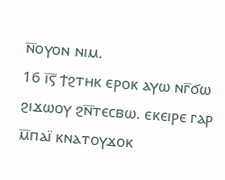ⲛ̅ⲟⲩⲟⲛ ⲛⲓⲙ.
16 ⲓ̅ⲋ̅ ϯϩⲧⲏⲕ ⲉⲣⲟⲕ ⲁⲩⲱ ⲛⲅ̅ϭⲱ ϩⲓϫⲱⲟⲩ ϩⲛ̅ⲧⲉⲥⲃⲱ. ⲉⲕⲉⲓⲣⲉ ⲅⲁⲣ ⲙ̅ⲡⲁⲓ̈ ⲕⲛⲁⲧⲟⲩϫⲟⲕ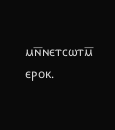ⲙⲛ̅ⲛⲉⲧⲥⲱⲧⲙ̅ ⲉⲣⲟⲕ.